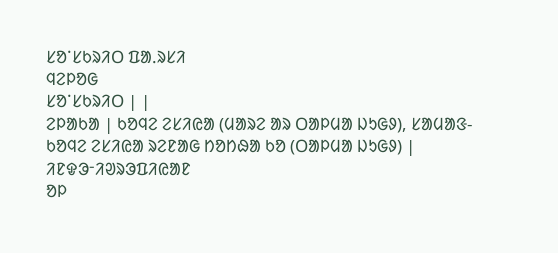ᱥᱚᱸᱥᱠᱨᱤᱛ ᱯᱟᱹᱨᱥᱤ
ᱧᱮᱞᱚᱜ
ᱥᱚᱸᱥᱠᱨᱤᱛ | |
ᱮᱞᱟᱠᱟ | ᱠᱚᱧᱮ ᱮᱥᱤᱭᱟ (ᱢᱟᱨᱮ ᱟᱨ ᱛᱟᱞᱢᱟ ᱡᱩᱜᱽ), ᱥᱟᱢᱟᱝ-ᱠᱚᱧᱮ ᱮᱥᱤᱭᱟ ᱨᱮᱱᱟᱜ ᱴᱚᱴᱷᱟ ᱠᱚ (ᱛᱟᱞᱢᱟ ᱡᱩᱜᱽ) |
ᱤᱱᱫᱳᱼᱤᱣᱨᱳᱯᱤᱭᱟᱱ
ᱚᱞ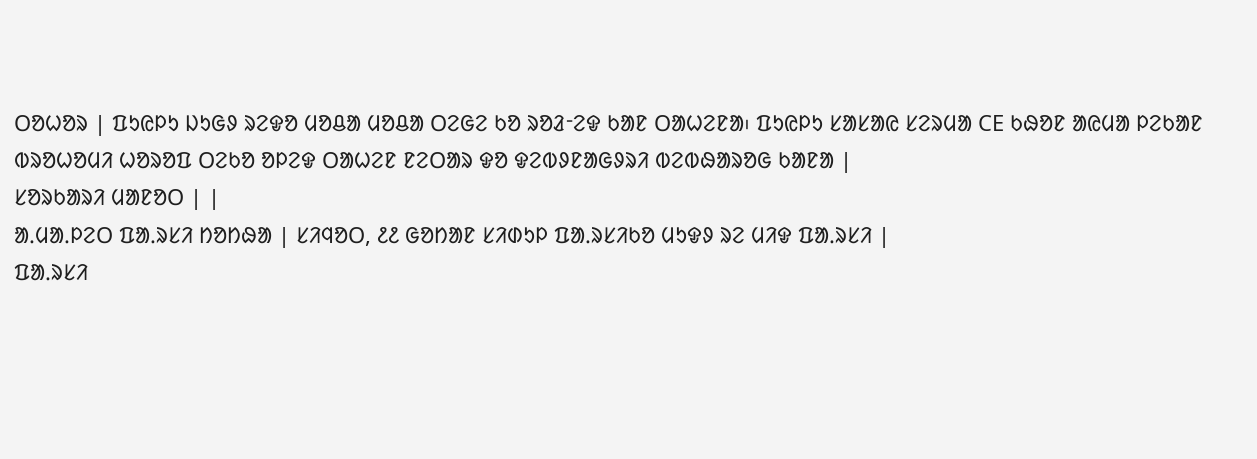ᱛᱚᱦᱚᱨ | ᱯᱩᱭᱞᱩ ᱡᱩᱜᱽ ᱨᱮᱫᱚ ᱢᱚᱪᱟ ᱢᱚᱪᱟ ᱛᱮᱜᱮ ᱠᱚ ᱨᱚᱲᱼᱮᱫ ᱠᱟᱱ ᱛᱟᱦᱮᱱᱟ᱾ ᱯᱩᱭᱞᱩ ᱥᱟᱥᱟᱭ ᱥᱮᱨᱢᱟ CE ᱠᱷᱚᱱ ᱟᱭᱢᱟ ᱞᱮᱠᱟᱱ ᱵᱨᱚᱦᱚᱢᱤ ᱦᱚᱨᱚᱯ ᱛᱮᱠᱚ ᱚᱞᱮᱫ ᱛᱟᱦᱮᱱ ᱱᱮᱛᱟᱨ ᱫᱚ ᱫᱮᱵᱽᱱᱟᱜᱽᱨᱤ ᱵᱮᱵᱷᱟᱨᱚᱜ ᱠᱟᱱᱟ |
ᱥᱚᱨᱠᱟᱨᱤ ᱢᱟᱱᱚᱛ | |
ᱟᱹᱢᱟᱹᱞᱮᱛ ᱯᱟᱹᱨᱥᱤ ᱴᱚᱴᱷᱟ | ᱥᱤᱧᱚᱛ, ᱒᱒ ᱜᱚᱴᱟᱱ ᱥᱤᱰᱩᱞ ᱯᱟᱹᱨᱥᱤᱠᱚ ᱢᱩᱫᱽ ᱨᱮ ᱢᱤᱫ ᱯᱟᱹᱨᱥᱤ |
ᱯᱟᱹᱨᱥᱤ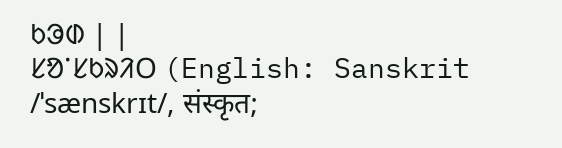ᱠᱳᱰ | |
ᱥᱚᱸᱥᱠᱨᱤᱛ (English: Sanskrit /ˈsænskrɪt/, संस्कृत;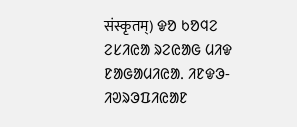संस्कृतम्) ᱫᱚ ᱠᱚᱧᱮ ᱮᱥᱤᱭᱟ ᱨᱮᱭᱟᱜ ᱢᱤᱫ ᱱᱟᱜᱟᱢᱤᱭᱟᱹ ᱤᱱᱫᱳ-ᱤᱣᱨᱳᱯᱤᱭᱟᱱ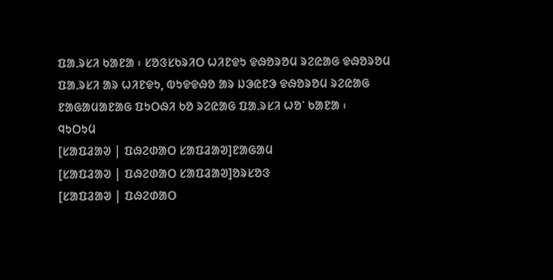ᱯᱟᱹᱨᱥᱤ ᱠᱟᱱᱟ ᱾ ᱥᱚᱝᱥᱠᱨᱤᱛ ᱦᱤᱱᱫᱩ ᱫᱷᱚᱨᱚᱢ ᱨᱮᱭᱟᱜ ᱫᱷᱚᱨᱚᱢ ᱯᱟᱹᱨᱥᱤ ᱟᱨ ᱦᱤᱱᱫᱩ, ᱵᱩᱫᱫᱷᱚ ᱟᱨ ᱡᱳᱭᱱᱳ ᱫᱷᱚᱨᱚᱢ ᱨᱮᱭᱟᱜ ᱱᱟᱜᱟᱢᱟᱱᱟᱜ ᱯᱩᱛᱷᱤ ᱠᱚ ᱨᱮᱭᱟᱜ ᱯᱟᱹᱨᱥᱤ ᱦᱚᱸ ᱠᱟᱱᱟ ᱾
ᱧᱩᱛᱩᱢ
[ᱥᱟᱯᱲᱟᱣ | ᱯᱷᱮᱰᱟᱛ ᱥᱟᱯᱲᱟᱣ]ᱱᱟᱜᱟᱢ
[ᱥᱟᱯᱲᱟᱣ | ᱯᱷᱮᱰᱟᱛ ᱥᱟᱯᱲᱟᱣ]ᱚᱨᱥᱚᱝ
[ᱥᱟᱯᱲᱟᱣ | ᱯᱷᱮᱰᱟᱛ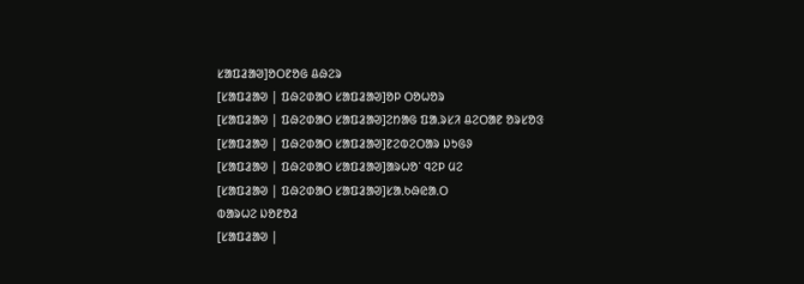ᱥᱟᱯᱲᱟᱣ]ᱚᱛᱱᱚᱜ ᱪᱷᱮᱨ
[ᱥᱟᱯᱲᱟᱣ | ᱯᱷᱮᱰᱟᱛ ᱥᱟᱯᱲᱟᱣ]ᱚᱞ ᱛᱚᱦᱚᱨ
[ᱥᱟᱯᱲᱟᱣ | ᱯᱷᱮᱰᱟᱛ ᱥᱟᱯᱲᱟᱣ]ᱮᱴᱟᱜ ᱯᱟᱹᱨᱥᱤ ᱪᱮᱛᱟᱱ ᱚᱨᱥᱚᱝ
[ᱥᱟᱯᱲᱟᱣ | ᱯᱷᱮᱰᱟᱛ ᱥᱟᱯᱲᱟᱣ]ᱱᱮᱵᱮᱛᱟᱨ ᱡᱩᱜᱽ
[ᱥᱟᱯᱲᱟᱣ | ᱯᱷᱮᱰᱟᱛ ᱥᱟᱯᱲᱟᱣ]ᱟᱨᱦᱚᱸ ᱧᱮᱞ ᱢᱮ
[ᱥᱟᱯᱲᱟᱣ | ᱯᱷᱮᱰᱟᱛ ᱥᱟᱯᱲᱟᱣ]ᱥᱟᱹᱠᱷᱭᱟᱹᱛ
ᱵᱟᱨᱦᱮ ᱡᱚᱱᱚᱲ
[ᱥᱟᱯᱲᱟᱣ |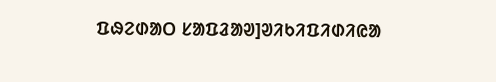ᱯᱷᱮᱰᱟᱛ ᱥᱟᱯᱲᱟᱣ]ᱣᱤᱠᱤᱯᱤᱰᱤᱭᱟ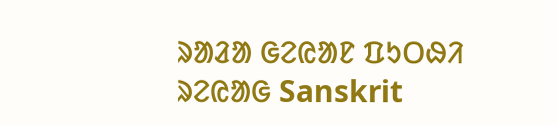ᱨᱟᱲᱟ ᱜᱮᱭᱟᱱ ᱯᱩᱛᱷᱤ ᱨᱮᱭᱟᱜ Sanskrit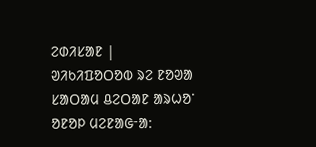ᱮᱰᱤᱥᱟᱱ |
ᱣᱤᱠᱤᱯᱚᱛᱚᱵ ᱨᱮ ᱱᱚᱣᱟ ᱥᱟᱛᱟᱢ ᱪᱮᱛᱟᱱ ᱟᱨᱦᱚᱸ ᱚᱱᱚᱞ ᱢᱮᱱᱟᱜᱼᱟ: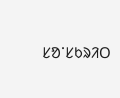ᱥᱚᱸᱥᱠᱨᱤᱛ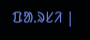ᱯᱟᱹᱨᱥᱤ |